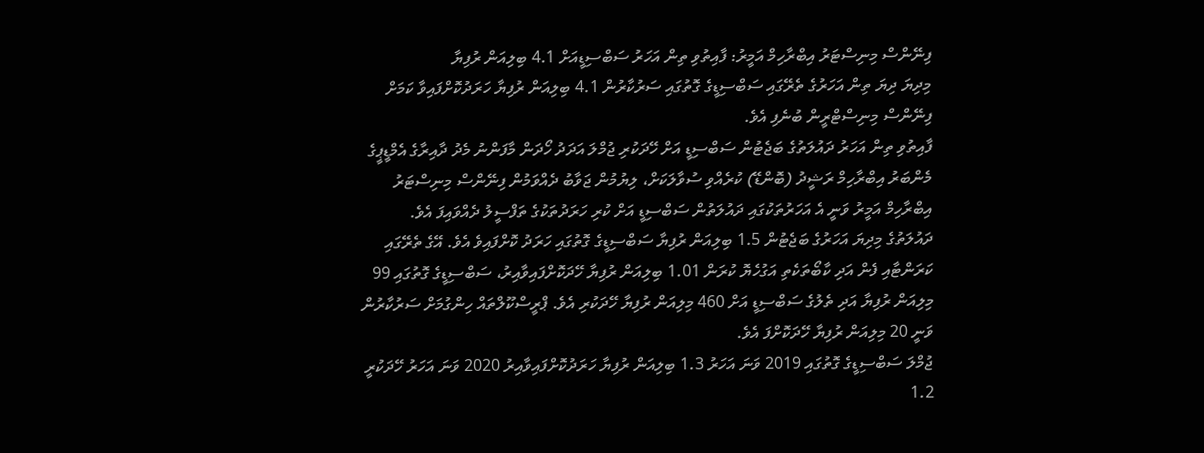ފިނޭންސް މިނިސްޓަރު އިބްރާހިމް އަމީރު: ފާއިތުވި ތިން އަހަރު ސަބްސިޑީއަށް 4.1 ބިލިއަން ރުފިޔާ
މިދިޔަ ދިޔަ ތިން އަހަރުގެ ތެރޭގައި ސަބްސިޑީގެ ގޮތުގައި ސަރުކާރުން 4.1 ބިލިއަން ރުފިޔާ ހަރަދުކޮށްފައިވާ ކަމަށް ފިނޭންސް މިނިސްޓްރީން ބުނެފި އެވެ.
ފާއިތުވި ތިން އަހަރު ދައުލަތުގެ ބަޖެޓުން ސަބްސިޑީ އަށް ހޭދަކުރި ޖުމްލަ އަދަދު ހޯދަން މާފަންނު މެދު ދާއިރާގެ އެމްޑީޕީގެ މެންބަރު އިބްރާހިމް ރަޝީދު (ބޮންޑޭ) ކުރެއްވި ސުވާލަކަށް، ލިޔުމުން ޖަވާބު ދެއްވަމުން ފިނޭންސް މިނިސްޓަރު އިބްރާހިމް އަމީރު ވަނީ އެ އަހަރުތަކުގައި ދައުލަތުން ސަބްސިޑީ އަށް ކުރި ހަރަދުތަކުގެ ތަފްސީލު ދެއްވައިފަ އެވެ.
ދައުލަތުގެ މިދިޔަ އަހަރުގެ ބަޖެޓުން 1.5 ބިލިއަން ރުފިޔާ ސަބްސިޑީގެ ގޮތުގައި ހަރަދު ކޮށްފައިވެ އެވެ. އޭގެ ތެރޭގައި ކަރަންޓާއި ފެން އަދި ކާބޯތަކެތި އަގުހެޔޮ ކުރަން 1.01 ބިލިއަން ރުފިޔާ ހޭދަކޮށްފައިވާއިރު، ސަބްސިޑީގެ ގޮތުގައި 99 މިލިއަން ރުފިޔާ އަދި ތެލުގެ ސަބްސިޑީ އަށް 460 މިލިއަން ރުފިޔާ ހޭދަކުރި އެވެ. ޕްރީސްކޫލްތައް ހިންގުމަށް ސަރުކާރުން ވަނީ 20 މިލިއަން ރުފިޔާ ހޭދަކޮށްފަ އެވެ.
ޖުމްލަ ސަބްސިޑީގެ ގޮތުގައި 2019 ވަނަ އަހަރު 1.3 ބިލިއަން ރުފިޔާ ހަރަދުކޮށްފައިވާއިރު 2020 ވަނަ އަހަރު ހޭދަކުރީ 1.2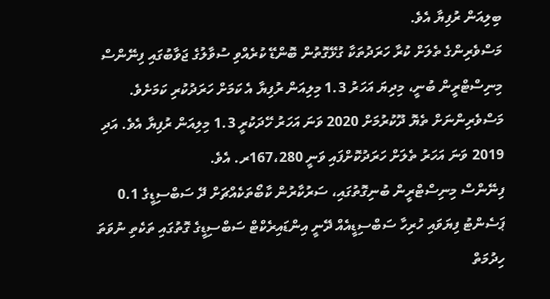ބިލިއަން ރުފިޔާ އެވެ.
މަސްވެރިންގެ ތެލަށް ކުރާ ހަރަދުތަކާ ގުޅޭގޮތުން ބޮންޑޭ ކުރެއްވި ސުވާލުގެ ޖަވާބުގައި ފިނޭންސް މިނިސްޓްރީން ބުނީ، މިދިޔަ އަހަރު 1.3 މިލިއަން ރުފިޔާ އެ ކަމަށް ހަރަދުކުރި ކަމަށެވެ. މަސްވެރިންނަށް ތެޔޮ ދޫކުރުމަށް 2020 ވަނަ އަހަރު ހޭދަކުރީ 1.3 މިލިއަން ރުފިޔާ އެވެ. އަދި 2019 ވަނަ އަހަރު ތެލަށް ހަރަދުކޮށްފައި ވަނީ 167،280ރ. އެވެ.
ފިނޭންސް މިނިސްޓްރީން ބުނިގޮތުގައި، ސަރުކާރުން ކާބޯތަކެއްޗަށް ދޭ ސަބްސިޑީގެ 0.1 ޕަސެންޓު ފިޔަވައި ހުރިހާ ސަބްސިޑީއެއް ދޭނީ އިންޑައިރެކްޓް ސަބްސިޑީގެ ގޮތުގައި ތަކެތި ނުވަތަ ހިދުމަތް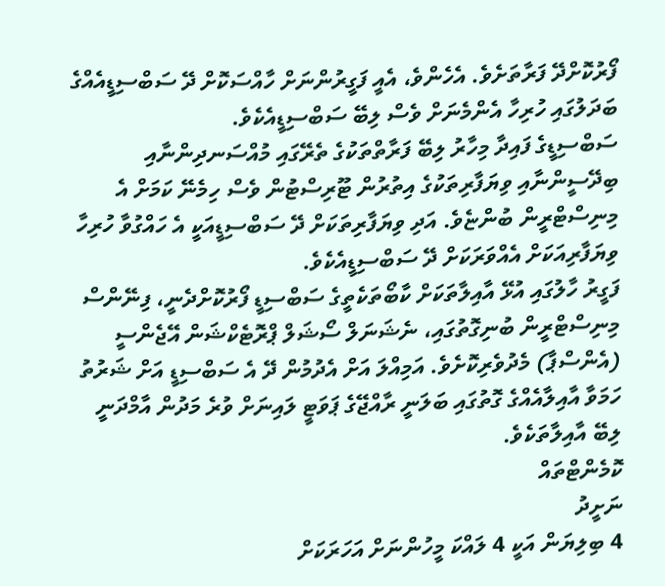ފޯރުކޮށްދޭ ފަރާތަށެވެ. އެހެންވެ، އެއީ ފަގީރުންނަށް ހާއްސަކޮށް ދޭ ސަބްސިޑީއެއްގެ ބަދަލުގައި ހުރިހާ އެންމެނަށް ވެސް ލިބޭ ސަބްސިޑީއެކެވެ.
ސަބްސިޑީގެ ފައިދާ މިހާރު ލިބޭ ފަރާތްތަކުގެ ތެރޭގައި މުއްސަނދިންނާއި ބިދޭސީންނާއި ވިޔަފާރިތަކުގެ އިތުރުން ޓޫރިސްޓުން ވެސް ހިމެނޭ ކަމަށް އެ މިނިސްޓްރީން ބުންޏެވެ. އަދި ވިޔަފާރިތަކަށް ދޭ ސަބްސިޑީއަކީ އެ ހައްގުވާ ހުރިހާ ވިޔަފާރިއަކަށް އެއްވަރަކަށް ދޭ ސަބްސިޑީއެކެވެ.
ފަގީރު ހާލުގައި އުޅޭ އާއިލާތަކަށް ކާބޯތަކެތީގެ ސަބްސިޑީ ފޯރުކޮށްދެނީ، ފިނޭންސް މިނިސްޓްރީން ބުނިގޮތުގައި، ނެޝަނަލް ސޯޝަލް ޕްރޮޓެކްޝަން އޭޖެންސީ (އެންސްޕާ) މެދުވެރިކޮށެވެ. އަމިއްލަ އަށް އެދުމުން ދޭ އެ ސަބްސިޑީ އަށް ޝަރުތު ހަމަވާ އާއިލާއެއްގެ ގޮތުގައި ބަލަނީ ރާއްޖޭގެ ޕަވަޓީ ލައިނަށް ވުރެ މަދުން އާމްދަނީ ލިބޭ އާއިލާތަކެވެ.
ކޮމެންޓްތައް
ނަށީދު
4 ބިލިޔަން އަކީ 4 ލައްކަ މީހުންނަށް އަހަރަކަށް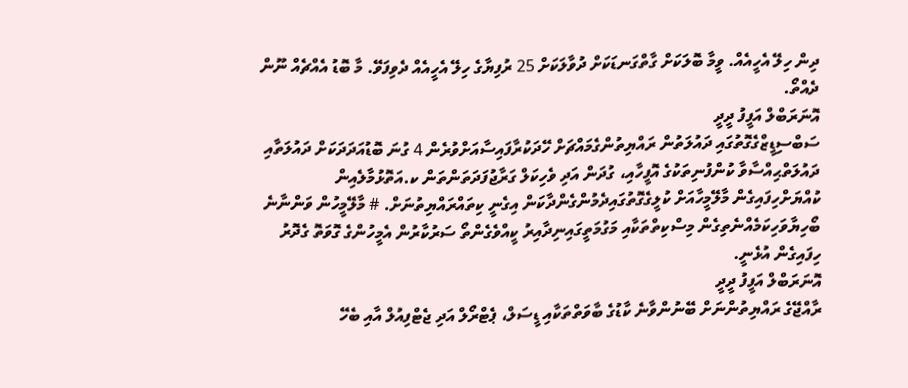ދިން ހިލޭ އެހީއެއް. ވީމާ ބޮލަކަށް ގާތްގަނޑަކަށް ދުވާލަކަށް 25 ރުފިޔާގެ ހިލޭ އެހީއެއް ދެވިފަވޭ. މާ ބޮޑު އެއްޗެއް ނޫން ދެއްތޯ.
އޮނަރަބްލް އަފީފު ދީދީ
ސަބްސިޑީޒްގެގޮތުގައި ދައުލަތުން ރައްޔިތުންގެމައްޗަށް ހޭދަކުރާފައިސާއަށްވުރެން 4 ގުނަ ބޮޑުއަދަދަކަށް ދައުލަތާއި ދައުލަތްޙިއްސާވާ ކުންފުނިތަކުގެ އޮފީހާއި، ގުދަން އަދި ވެހިކަލް ގަރާޖުފަދަތަންތަން ކ.އަތޮޅުމާލެއިން ކުއްޔަށްހިފައިގެން މާލޭމީހާއަށް ކުލީގެގޮތުގައިދެމުންގެންދާކަން އިގެނީ ކިތައްރައްޔިތުނަށް. # މާލޭމީހުން ވަންނާނެ ބޯހިޔާވަހިކަމެއްނެތިގެން މިސްކިތްތަކާއި މަގުމަތީގައިނިދާއިރު ކީއްވެގެންތޯ ސަރުކާރުން އެމީހުންގެ ގޮވަތޮ ގެދޮރު ހިފައިގެން އުޅެނީ.
އޮނަރަބްލް އަފީފު ދީދީ
ރާއްޖޭގެ ރައްޔިތުންނަށް ބޭނުންވާނެ ކާޑުގެ ބާވަތްތަކާއި ޑީސަލް، ޕެޓްރޯލް އަދި ޖެޓްފިއުލް އާއި ބެހޭ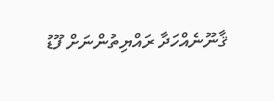ޤާނޫނެއްހަދާ ރައްޔިތުންނަށް ފޫޑު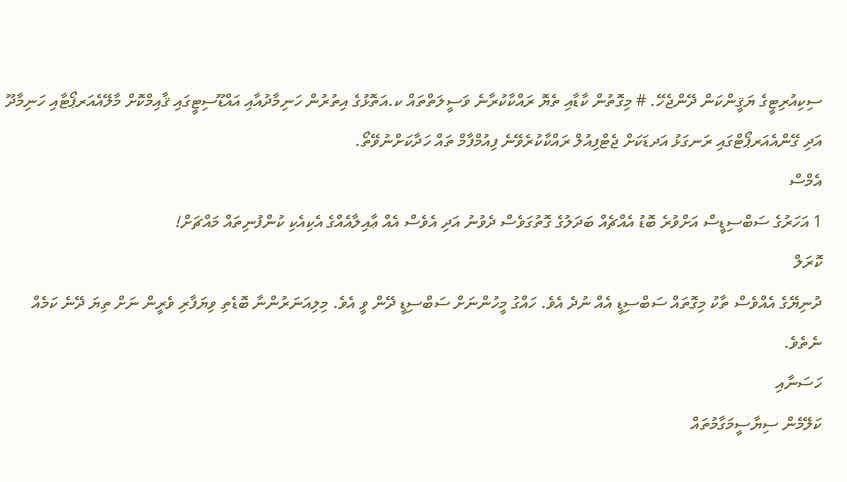ސިކިއުރިޓީގެ ޔަޤީންކަން ދޭންޖެހޭ. # މިގޮތުން ކާޑާއި ތެޔޮ ރައްކާކުރާނެ ވަސީލަތްތައް ކ.އަތޮޅުގެ އިތުރުން ހަނިމާދުއާއި އައްޑޫސިޓީގައި ޤާއިމްކޮށް މާލޭއެއަރޕޯޓާއި ހަނިމާދޫ އަދި ގޭންއެއަރޕޯޓްގައި ރަނގަޅު އަދޑަކަށް ޖެޓްފިއުލް ރައްކާކުރެވޭނެ ފިއުމްފާމް ތައް ހަދާކަށްނުވޭތޯ.
އެމްސް
1 އަހަރުގެ ސަބްސިޑީސް އަށްވުރެ ބޮޑު އެއްޗެއް ބަދަލުގެ ގޮތުގަވެސް ދެވުނު އަދި އެވެސް އެއް ޢާއިލާއެއްގެ އެކިއެކި ކުންފުނިތައް މައްޗަށް!
ކޮރަލް
ދުނިޔޭގެ އެއްވެސް ތާކު މިގޮތައް ސަބްސިޑީ އެއް ނުދެ އެވެ. ހައްގު މީހުންނަށް ސަބްސިޑީ ދޭން ވީ އެވެ. މިލިއަނަރުންނާ ބޮޑެތި ވިޔަފާރި ވެރީން ނަށް ތިޔަ ދޭނެ ކަމެއް ނެތެވެ.
ހަސަނާއި
ކަލޭމެން ސިޔާސީމަގާމުތައް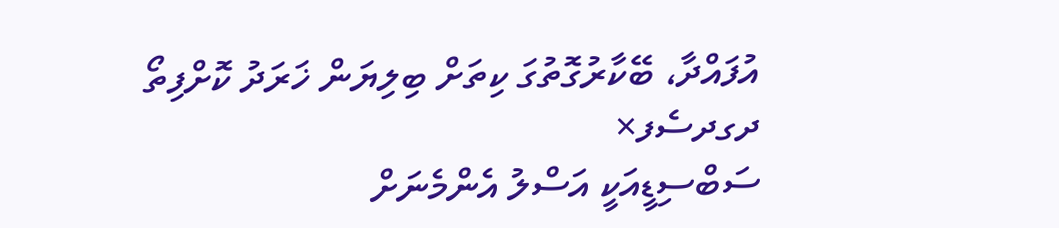އުފައްދާ، ބޭކާރުގޮތުގަ ކިތަށް ބިލިޔަން ޚަރަދު ކޮށްފިތޯ
ދގދސެފ×
ސަބްސިޑީއަކީ އަސްލު އެންމެނަށް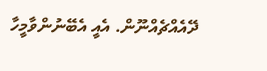ދޭއެއްޗެއްނޫން. އެއީ އެބޭނުންވާމީހާ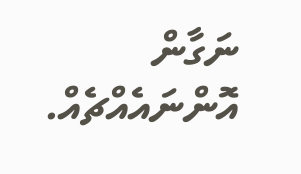ނަގާން އޮންނައެއްޗެއް.